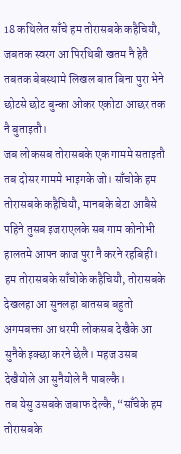18 कथिलेत साँचे हम तोरासबके कहैचियौ, जबतक स्वरग आ पिरथिबी खतम नै हेतै तबतक बेबस्थामे लिखल बात बिना पुरा भेने छोटसे छोट बुन्का ओकर एकोटा आछर तक नै बुताइतौ।
जब लोकसब तोरासबके एक गाममे सताइतौ तब दोसर गाममे भाइगके जो। साँचोके हम तोरासबके कहैचियौ, मानबके बेटा आबैसे पहिने तुसब इजराएलके सब गाम कोनोभी हालतमे आपन काज पुरा नै करने रहबिही।
हम तोरासबके साँचोके कहैचियौ, तोरासबके देखलहा आ सुनलहा बातसब बहुतो अगमबक्ता आ धरमी लोकसब देखैके आ सुनैके इक्छा करने छेलै। महज उसब देखैयोले आ सुनैयोले नै पाबल्कै।
तब येसु उसबके जबाफ देल्कै, “साँचेके हम तोरासबके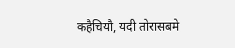कहैचियौ, यदी तोरासबमे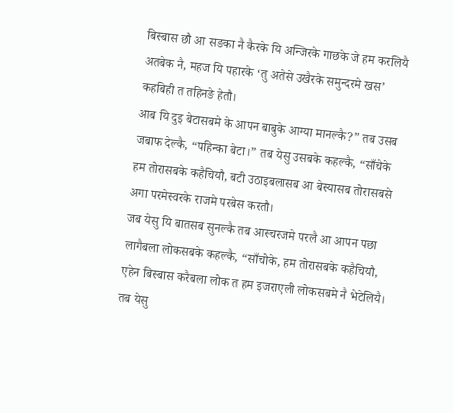बिस्बास छौ आ सङका नै कैरके यि अन्जिरके गाछके जे हम करलियै अतबेक नै, महज यि पहारके ‘तु अतेसे उखैरके समुन्दरमे खस’ कहबिही त तहिनङे हेतौ।
आब यि दुइ बेटासबमे के आपन बाबुके आग्या मानल्कै?” तब उसब जबाफ देल्कै, “पहिन्का बेटा।” तब येसु उसबके कहल्कै, “साँचेके हम तोरासबके कहैचियौ, बटी उठाइबलासब आ बेस्यासब तोरासबसे अगा परमेस्वरके राजमे परबेस करतौ।
जब येसु यि बातसब सुनल्कै तब आस्चरजमे परलै आ आपन पछा लागैबला लोकसबके कहल्कै, “साँचोके, हम तोरासबके कहैचियौ, एहेन बिस्बास करैबला लोक त हम इजराएली लोकसबमे नै भेटेलियै।
तब येसु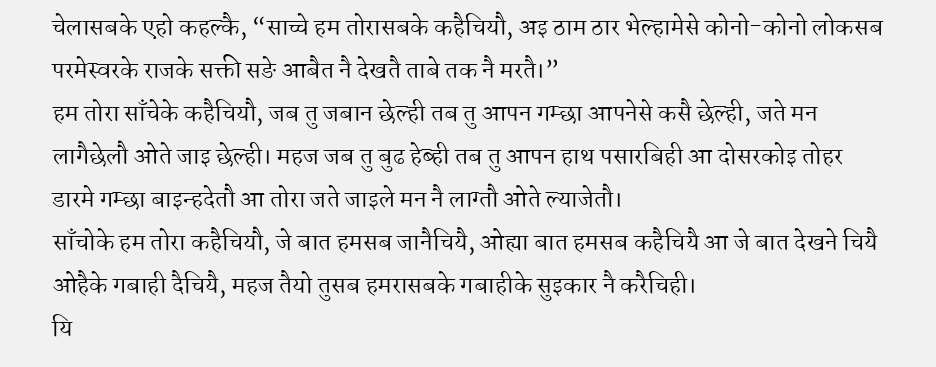चेलासबके एहो कहल्कै, “साच्चे हम तोरासबके कहैचियौ, अइ ठाम ठार भेल्हामेसे कोनो-कोनो लोकसब परमेस्वरके राजके सक्ती सङे आबैत नै देखतै ताबे तक नै मरतै।”
हम तोरा साँचेके कहैचियौ, जब तु जबान छेल्ही तब तु आपन गम्छा आपनेसे कसै छेल्ही, जते मन लागैछेलौ ओते जाइ छेल्ही। महज जब तु बुढ हेब्ही तब तु आपन हाथ पसारबिही आ दोसरकोइ तोहर डारमे गम्छा बाइन्हदेतौ आ तोरा जते जाइले मन नै लाग्तौ ओते ल्याजेतौ।
साँचोके हम तोरा कहैचियौ, जे बात हमसब जानैचियै, ओह्या बात हमसब कहैचियै आ जे बात देखने चियै ओहैके गबाही दैचियै, महज तैयो तुसब हमरासबके गबाहीके सुइकार नै करैचिही।
यि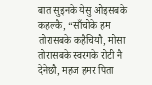बात सुइनके येसु ओइसबके कहल्कै, “साँचोके हम तोरासबके कहैचियौ, मोसा तोरासबके स्वरगके रोटी नै देनेछौ, महज हमर पिता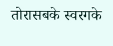तोरासबके स्वरगके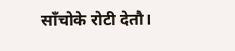साँचोके रोटी देतौ।